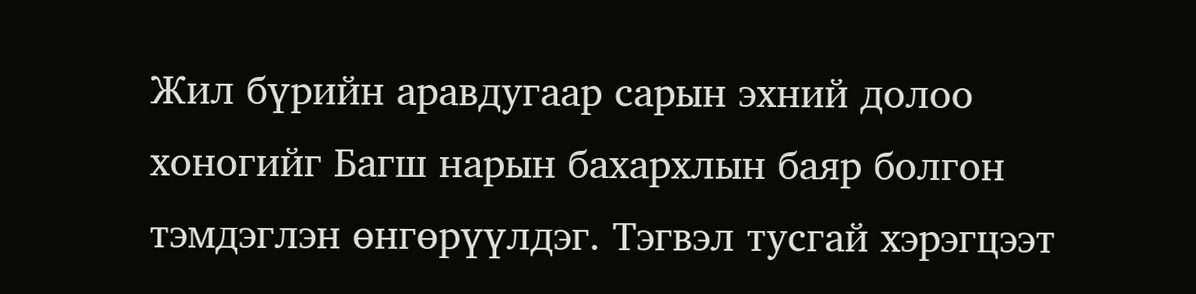Жил бүрийн аравдугаар сарын эхний долоо хоногийг Багш нарын бахархлын баяр болгон тэмдэглэн өнгөрүүлдэг. Тэгвэл тусгай хэрэгцээт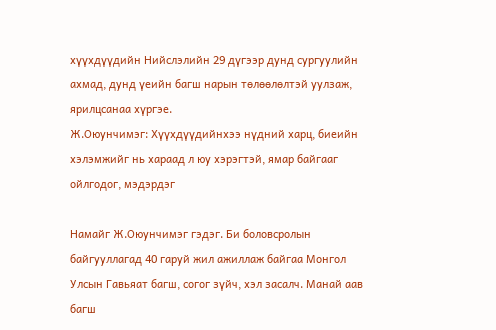хүүхдүүдийн Нийслэлийн 29 дүгээр дунд сургуулийн ахмад, дунд үеийн багш нарын төлөөлөлтэй уулзаж, ярилцсанаа хүргэе.
Ж.Оюунчимэг: Хүүхдүүдийнхээ нүдний харц, биеийн хэлэмжийг нь хараад л юу хэрэгтэй, ямар байгааг ойлгодог, мэдэрдэг

Намайг Ж.Оюунчимэг гэдэг. Би боловсролын байгууллагад 40 гаруй жил ажиллаж байгаа Монгол Улсын Гавьяат багш, согог зүйч, хэл засалч. Манай аав багш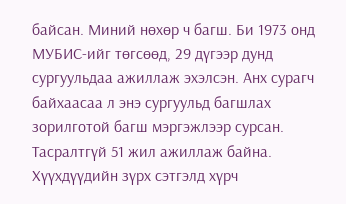байсан. Миний нөхөр ч багш. Би 1973 онд МУБИС-ийг төгсөөд, 29 дүгээр дунд сургуульдаа ажиллаж эхэлсэн. Анх сурагч байхаасаа л энэ сургуульд багшлах зорилготой багш мэргэжлээр сурсан. Тасралтгүй 51 жил ажиллаж байна. Хүүхдүүдийн зүрх сэтгэлд хүрч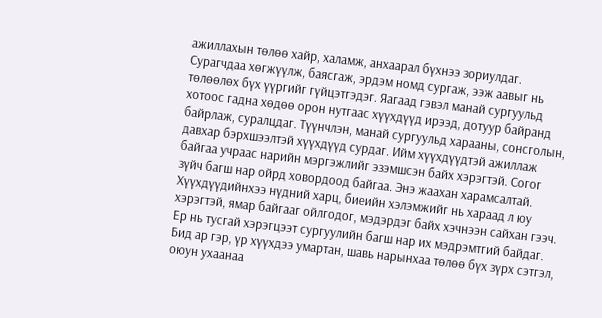ажиллахын төлөө хайр, халамж, анхаарал бүхнээ зориулдаг. Сурагчдаа хөгжүүлж, баясгаж, эрдэм номд сургаж, ээж аавыг нь төлөөлөх бүх үүргийг гүйцэтгэдэг. Яагаад гэвэл манай сургуульд хотоос гадна хөдөө орон нутгаас хүүхдүүд ирээд, дотуур байранд байрлаж, суралцдаг. Түүнчлэн, манай сургуульд харааны, сонсголын, давхар бэрхшээлтэй хүүхдүүд сурдаг. Ийм хүүхдүүдтэй ажиллаж байгаа учраас нарийн мэргэжлийг эзэмшсэн байх хэрэгтэй. Согог зүйч багш нар ойрд ховордоод байгаа. Энэ жаахан харамсалтай. Хүүхдүүдийнхээ нүдний харц, биеийн хэлэмжийг нь хараад л юу хэрэгтэй, ямар байгааг ойлгодог, мэдэрдэг байх хэчнээн сайхан гээч. Ер нь тусгай хэрэгцээт сургуулийн багш нар их мэдрэмтгий байдаг. Бид ар гэр, үр хүүхдээ умартан, шавь нарынхаа төлөө бүх зүрх сэтгэл, оюун ухаанаа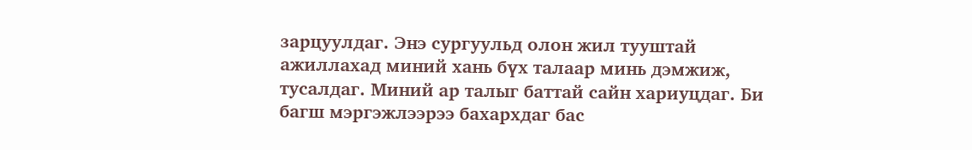зарцуулдаг. Энэ сургуульд олон жил тууштай ажиллахад миний хань бүх талаар минь дэмжиж, тусалдаг. Миний ар талыг баттай сайн хариуцдаг. Би багш мэргэжлээрээ бахархдаг бас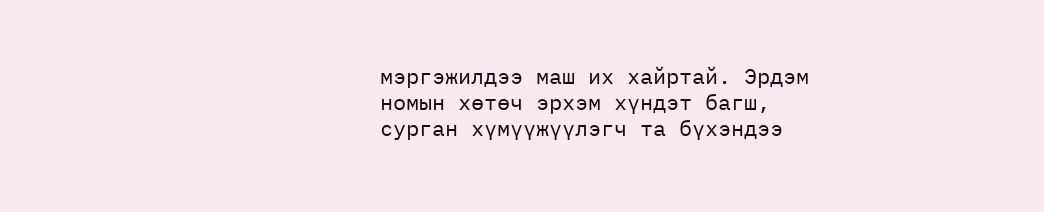мэргэжилдээ маш их хайртай. Эрдэм номын хөтөч эрхэм хүндэт багш, сурган хүмүүжүүлэгч та бүхэндээ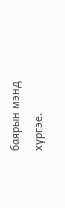баярын мэнд хүргэе.